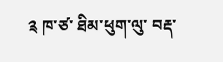༉ ཁ་ཙ་ ཐིམ་ཕུག་ལུ་ བརྡ་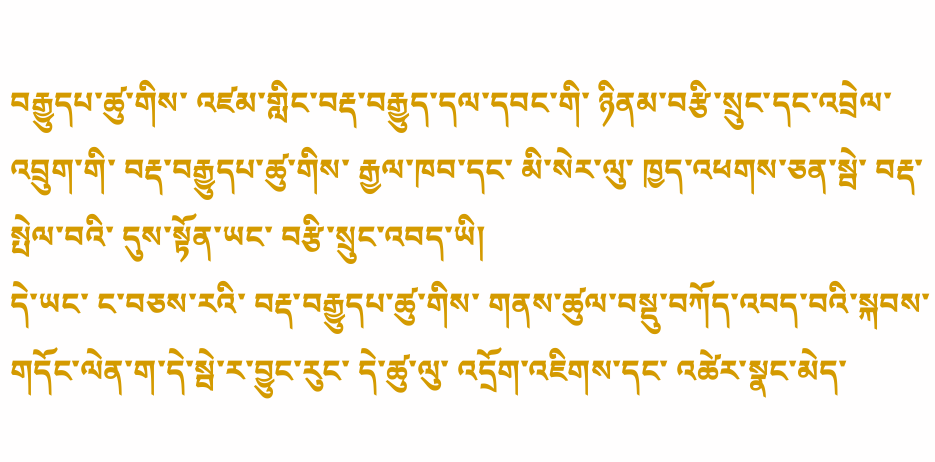བརྒྱུདཔ་ཚུ་གིས་ འཛམ་གླིང་བརྡ་བརྒྱུད་དལ་དབང་གི་ ཉིནམ་བརྩི་སྲུང་དང་འབྲེལ་ འབྲུག་གི་ བརྡ་བརྒྱུདཔ་ཚུ་གིས་ རྒྱལ་ཁབ་དང་ མི་སེར་ལུ་ ཁྱད་འཕགས་ཅན་སྦེ་ བརྡ་སྤེལ་བའི་ དུས་སྟོན་ཡང་ བརྩི་སྲུང་འབད་ཡི།
དེ་ཡང་ ང་བཅས་རའི་ བརྡ་བརྒྱུདཔ་ཚུ་གིས་ གནས་ཚུལ་བསྡུ་བཀོད་འབད་བའི་སྐབས་ གདོང་ལེན་ག་དེ་སྦེ་ར་བྱུང་རུང་ དེ་ཚུ་ལུ་ འདྲོག་འཇིགས་དང་ འཚེར་སྣང་མེད་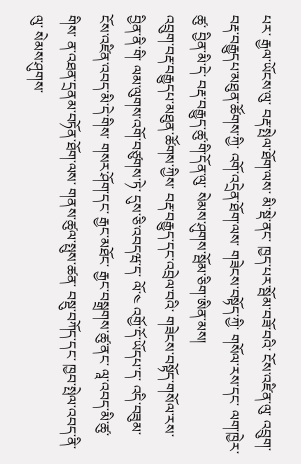པར་ རྒྱལ་ཡོངས་ལུ་ བརྡ་སྤེལ་ཐོག་ལས་ མི་སྡེ་ནང་ ཁྱད་པར་སྦོམ་བཟོ་བའི་ ངོས་འཛིན་ལུ་ འབྲུག་བརྡ་བརྒྱུདཔ་མཐུན་ཚོགས་ཀྱི་ འགོ་འདྲེན་ཐོག་ལས་ གཟེངས་བསྟོད་ཀྱི་ གསོལ་རས་དང་ ལག་ཁྱེར་ཚུ་ བྱིན་མི་དེ་ བརྡ་བརྒྱུད་ཚུ་གི་དོན་ལུ་ སེམས་ཤུགས་སྦོམ་ཅིག་ཨིན་མས།
འབྲུག་བརྡ་བརྒྱུདཔ་མཐུན་ཚོགས་ཀྱིས་ བརྡ་བརྒྱུད་དང་འབྲེལ་བའི་ གཟེངས་བསྟོད་གསོལ་རས་བྱིན་ནི་གི་ ལམ་ལུགས་འགོ་བཙུགས་ཏེ་ དུས་ཅི་འབདཝ་ད་ ལོ་༤ འགྱོ་དོ་ཡོདཔ་ད་ འདི་བཟུམ་ངོས་འཛིན་འབད་མི་དེ་གིས་ གསར་ཤོག་དང་ རྒྱང་མཐོང་ རྒྱང་བསྒྲགས་ཚུ་ནང་ ལཱ་འབད་མི་ཚུ་གིས་ ན་འཐན་དྲནམ་བཏོན་ཐོག་ལས་ གནས་ཚུལ་སྤུས་ཚན་ བསྡུ་བཀོད་དང་ ཁྱབ་སྤེལ་འབད་ནི་ལུ་ སེམས་ཤུགས་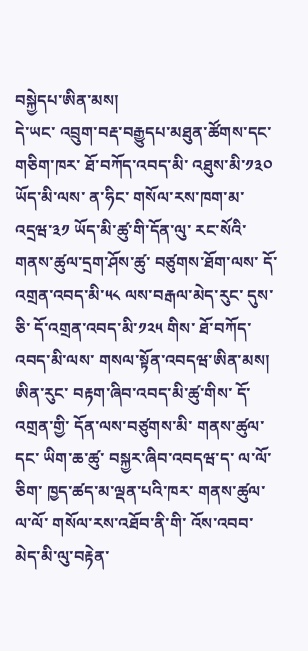བསྐྱེདཔ་ཨིན་མས།
དེ་ཡང་ འབྲུག་བརྡ་བརྒྱུདཔ་མཐུན་ཚོགས་དང་གཅིག་ཁར་ ཐོ་བཀོད་འབད་མི་ འཐུས་མི་༡༣༠ ཡོད་མི་ལས་ ན་ཧིང་ གསོལ་རས་ཁག་མ་འདྲཝ་༣༡ ཡོད་མི་ཚུ་གི་དོན་ལུ་ རང་སོའི་གནས་ཚུལ་དྲག་ཤོས་ཚུ་ བཙུགས་ཐོག་ལས་ དོ་འགྲན་འབད་མི་༥༨ ལས་བརྒལ་མེད་རུང་ དུས་ཅི་ དོ་འགྲན་འབད་མི་༡༢༥ གིས་ ཐོ་བཀོད་འབད་མི་ལས་ གསལ་སྟོན་འབདཝ་ཨིན་མས།
ཨིན་རུང་ བརྟག་ཞིབ་འབད་མི་ཚུ་གིས་ དོ་འགྲན་གྱི་ དོན་ལས་བཙུགས་མི་ གནས་ཚུལ་དང་ ཡིག་ཆ་ཚུ་ བསྐྱར་ཞིབ་འབདཝ་ད་ ལ་ལོ་ཅིག་ ཁྱད་ཚད་མ་ལྡན་པའི་ཁར་ གནས་ཚུལ་ལ་ལོ་ གསོལ་རས་འཐོབ་ནི་གི་ འོས་འབབ་མེད་མི་ལུ་བརྟེན་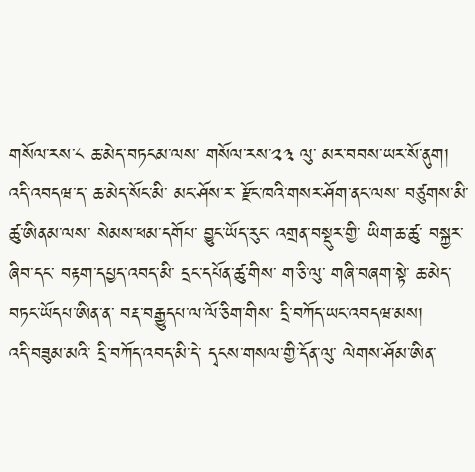གསོལ་རས་༨ ཆ་མེད་བཏངམ་ལས་ གསོལ་རས་༢༣ ལུ་ མར་བབས་ཡར་སོ་ནུག།
འདི་འབདཝ་ད་ ཆ་མེད་སོང་མི་ མང་ཤོས་ར་ རྫོང་ཁའི་གསར་ཤོག་ནང་ལས་ བཙུགས་མི་ཚུ་ཨིནམ་ལས་ སེམས་ཕམ་དགོཔ་ བྱུང་ཡོད་རུང་ འགྲན་བསྡུར་གྱི་ ཡིག་ཆ་ཚུ་ བསྐྱར་ཞིབ་དང་ བརྟག་དཔྱད་འབད་མི་ དྲང་དཔོན་ཚུ་གིས་ ག་ཅི་ལུ་ གཞི་བཞག་སྟེ་ ཆ་མེད་བཏང་ཡོདཔ་ཨིན་ན་ བརྡ་བརྒྱུདཔ་ལ་ལོ་ཅིག་གིས་ དྲི་བཀོད་ཡང་འབདཝ་མས།
འདི་བཟུམ་མའི་ དྲི་བཀོད་འབད་མི་དེ་ དྭངས་གསལ་གྱི་དོན་ལུ་ ལེགས་ཤོམ་ཨིན་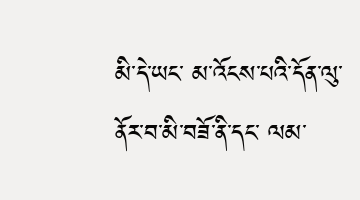མི་དེ་ཡང་ མ་འོངས་པའི་དོན་ལུ་ ནོར་བ་མི་བཟོ་ནི་དང་ ལམ་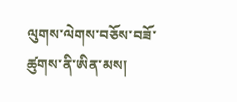ལུགས་ལེགས་བཅོས་བཟོ་ཚུགས་ནི་ཨིན་མས།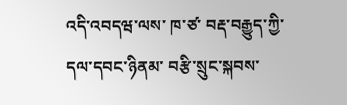འདི་འབདཝ་ལས་ ཁ་ཙ་ བརྡ་བརྒྱུད་ཀྱི་དལ་དབང་ཉིནམ་ བརྩི་སྲུང་སྐབས་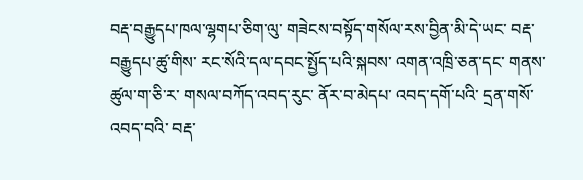བརྡ་བརྒྱུདཔ་ཁལ་ལྷགཔ་ཅིག་ལུ་ གཟེངས་བསྟོད་གསོལ་རས་བྱིན་མི་དེ་ཡང་ བརྡ་བརྒྱུདཔ་ཚུ་གིས་ རང་སོའི་དལ་དབང་སྤྱོད་པའི་སྐབས་ འགན་འཁྲི་ཅན་དང་ གནས་ཚུལ་ག་ཅི་ར་ གསལ་བཀོད་འབད་རུང་ ནོར་བ་མེདཔ་ འབད་དགོ་པའི་ དྲན་གསོ་འབད་བའི་ བརྡ་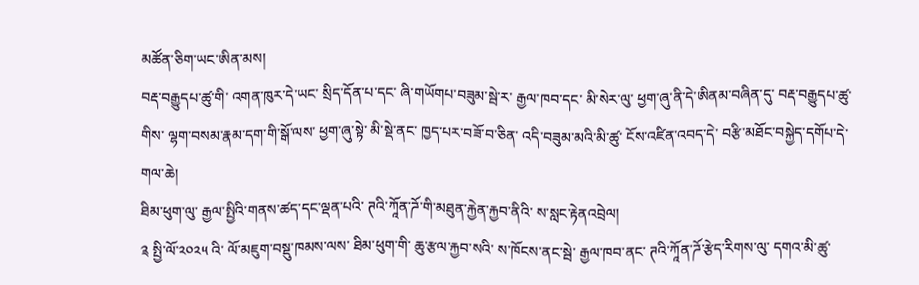མཚོན་ཅིག་ཡང་ཨིན་མས།
བརྡ་བརྒྱུདཔ་ཚུ་གི་ འགན་ཁུར་དེ་ཡང་ སྲིད་དོན་པ་དང་ ཞི་གཡོགཔ་བཟུམ་སྦེ་ར་ རྒྱལ་ཁབ་དང་ མི་སེར་ལུ་ ཕྱག་ཞུ་ནི་དེ་ཨིནམ་བཞིན་དུ་ བརྡ་བརྒྱུདཔ་ཚུ་གིས་ ལྷག་བསམ་རྣམ་དག་གི་སྒོ་ལས་ ཕྱག་ཞུ་སྟེ་ མི་སྡེ་ནང་ ཁྱད་པར་བཟོ་བ་ཅིན་ འདི་བཟུམ་མའི་མི་ཚུ་ ངོས་འཛིན་འབད་དེ་ བརྩི་མཐོང་བསྐྱེད་དགོཔ་དེ་གལ་ཆེ།
ཐིམ་ཕུག་ལུ་ རྒྱལ་སྤྱིའི་གནས་ཚད་དང་ལྡན་པའི་ ཊའི་ཀཱོན་ཌོ་གི་མཐུན་རྐྱེན་རྐྱབ་ནིའི་ ས་སླང་རྟེནའབྲེལ།
༉ སྤྱི་ལོ་༢༠༢༥ འི་ ལོ་མཇུག་བསྡུ་ཁམས་ལས་ ཐིམ་ཕུག་གི་ ཆུ་རྩལ་རྐྱབ་སའི་ ས་ཁོངས་ནང་སྦེ་ རྒྱལ་ཁབ་ནང་ ཊའི་ཀཱོན་ཌོ་རྩེད་རིགས་ལུ་ དགའ་མི་ཚུ་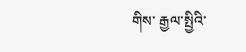གིས་ རྒྱལ་སྤྱིའི་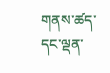གནས་ཚད་དང་ལྡན་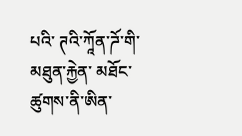པའི་ ཊའི་ཀཱོན་ཌོ་གི་མཐུན་རྐྱེན་ མཐོང་ཚུགས་ནི་ཨིན་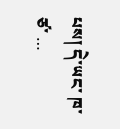པས། དེ་ཡང་ ཁ་ཙ་ …